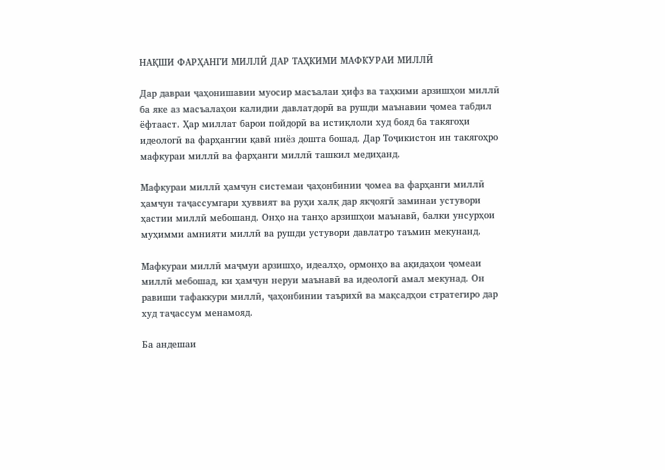НАҚШИ ФАРҲАНГИ МИЛЛӢ ДАР ТАҲКИМИ МАФКУРАИ МИЛЛӢ

Дар давраи ҷаҳонишавии муосир масъалаи ҳифз ва таҳкими арзишҳои миллӣ ба яке аз масъалаҳои калидии давлатдорӣ ва рушди маънавии ҷомеа табдил ёфтааст. Ҳар миллат барои пойдорӣ ва истиқлоли худ бояд ба такягоҳи идеологӣ ва фарҳангии қавӣ ниёз дошта бошад. Дар Тоҷикистон ин такягоҳро мафкураи миллӣ ва фарҳанги миллӣ ташкил медиҳанд.

Мафкураи миллӣ ҳамчун системаи ҷаҳонбинии ҷомеа ва фарҳанги миллӣ ҳамчун таҷассумгари ҳуввият ва руҳи халқ дар якҷоягӣ заминаи устувори ҳастии миллӣ мебошанд. Онҳо на танҳо арзишҳои маънавӣ, балки унсурҳои муҳимми амнияти миллӣ ва рушди устувори давлатро таъмин мекунанд.

Мафкураи миллӣ маҷмуи арзишҳо, идеалҳо, ормонҳо ва ақидаҳои ҷомеаи миллӣ мебошад, ки ҳамчун неруи маънавӣ ва идеологӣ амал мекунад. Он равиши тафаккури миллӣ, ҷаҳонбинии таърихӣ ва мақсадҳои стратегиро дар худ таҷассум менамояд.

Ба андешаи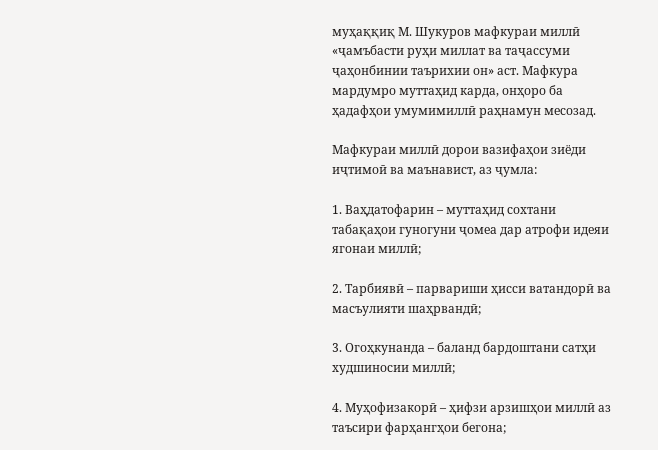муҳаққиқ М. Шукуров мафкураи миллӣ «ҷамъбасти руҳи миллат ва таҷассуми ҷаҳонбинии таърихии он» аст. Мафкура мардумро муттаҳид карда, онҳоро ба ҳадафҳои умумимиллӣ раҳнамун месозад.

Мафкураи миллӣ дорои вазифаҳои зиёди иҷтимоӣ ва маънавист, аз ҷумла:

1. Ваҳдатофарин – муттаҳид сохтани табақаҳои гуногуни ҷомеа дар атрофи идеяи ягонаи миллӣ;

2. Тарбиявӣ – парвариши ҳисси ватандорӣ ва масъулияти шаҳрвандӣ;

3. Огоҳкунанда – баланд бардоштани сатҳи худшиносии миллӣ;

4. Муҳофизакорӣ – ҳифзи арзишҳои миллӣ аз таъсири фарҳангҳои бегона;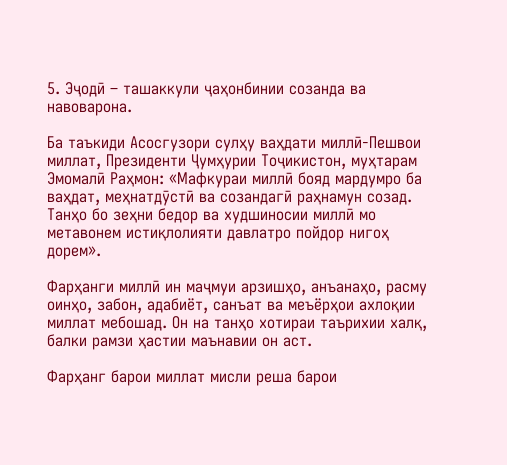5. Эҷодӣ – ташаккули ҷаҳонбинии созанда ва навоварона.

Ба таъкиди Асосгузори сулҳу ваҳдати миллӣ-Пешвои миллат, Президенти Ҷумҳурии Тоҷикистон, муҳтарам Эмомалӣ Раҳмон: «Мафкураи миллӣ бояд мардумро ба ваҳдат, меҳнатдӯстӣ ва созандагӣ раҳнамун созад. Танҳо бо зеҳни бедор ва худшиносии миллӣ мо метавонем истиқлолияти давлатро пойдор нигоҳ дорем».

Фарҳанги миллӣ ин маҷмуи арзишҳо, анъанаҳо, расму оинҳо, забон, адабиёт, санъат ва меъёрҳои ахлоқии миллат мебошад. Он на танҳо хотираи таърихии халқ, балки рамзи ҳастии маънавии он аст.

Фарҳанг барои миллат мисли реша барои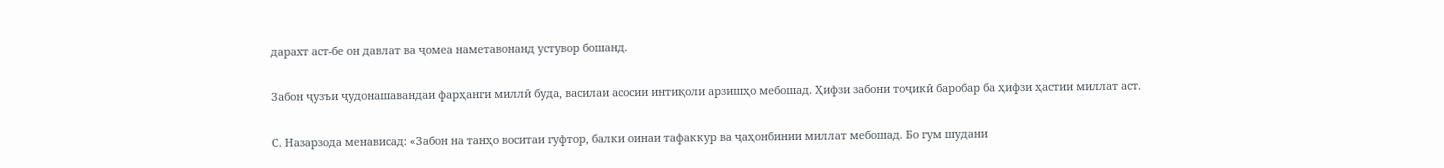дарахт аст-бе он давлат ва ҷомеа наметавонанд устувор бошанд.

Забон ҷузъи ҷудонашавандаи фарҳанги миллӣ буда, василаи асосии интиқоли арзишҳо мебошад. Ҳифзи забони тоҷикӣ баробар ба ҳифзи ҳастии миллат аст.

С. Назарзода менависад: «Забон на танҳо воситаи гуфтор, балки оинаи тафаккур ва ҷаҳонбинии миллат мебошад. Бо гум шудани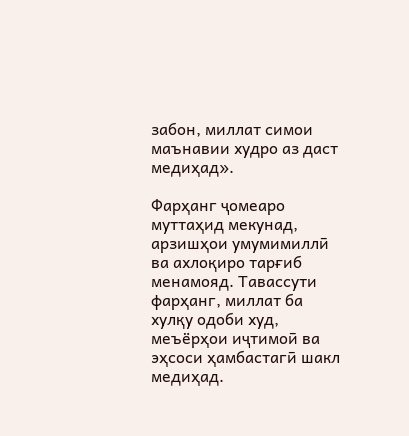забон, миллат симои маънавии худро аз даст медиҳад».

Фарҳанг ҷомеаро муттаҳид мекунад, арзишҳои умумимиллӣ ва ахлоқиро тарғиб менамояд. Тавассути фарҳанг, миллат ба хулқу одоби худ, меъёрҳои иҷтимоӣ ва эҳсоси ҳамбастагӣ шакл медиҳад.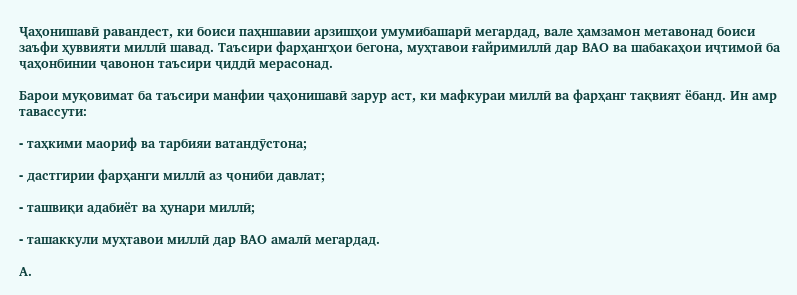Ҷаҳонишавӣ равандест, ки боиси паҳншавии арзишҳои умумибашарӣ мегардад, вале ҳамзамон метавонад боиси заъфи ҳуввияти миллӣ шавад. Таъсири фарҳангҳои бегона, муҳтавои ғайримиллӣ дар ВАО ва шабакаҳои иҷтимоӣ ба ҷаҳонбинии ҷавонон таъсири ҷиддӣ мерасонад.

Барои муқовимат ба таъсири манфии ҷаҳонишавӣ зарур аст, ки мафкураи миллӣ ва фарҳанг тақвият ёбанд. Ин амр тавассути:

- таҳкими маориф ва тарбияи ватандӯстона;

- дастгирии фарҳанги миллӣ аз ҷониби давлат;

- ташвиқи адабиёт ва ҳунари миллӣ;

- ташаккули муҳтавои миллӣ дар ВАО амалӣ мегардад.

А.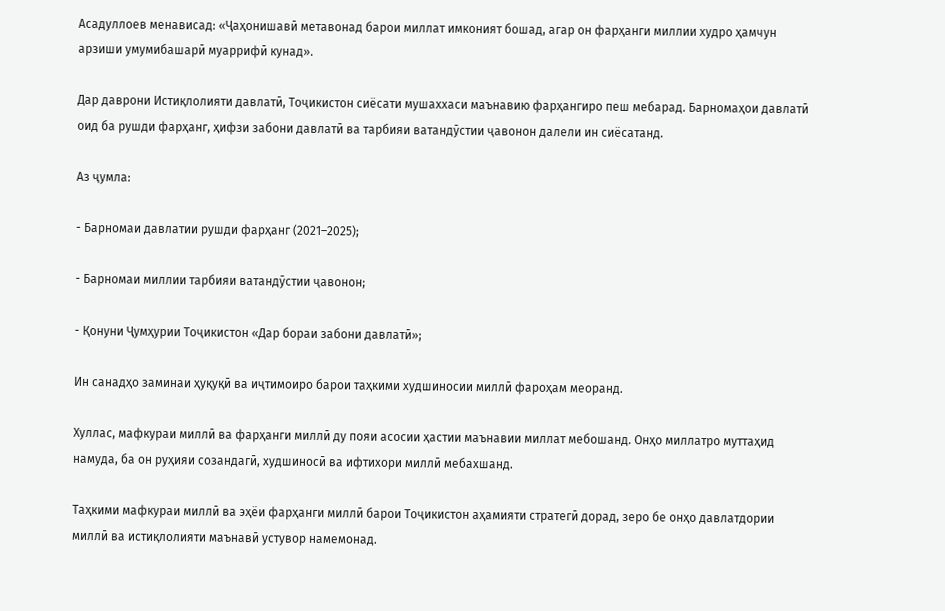Асадуллоев менависад: «Ҷаҳонишавӣ метавонад барои миллат имконият бошад, агар он фарҳанги миллии худро ҳамчун арзиши умумибашарӣ муаррифӣ кунад».

Дар даврони Истиқлолияти давлатӣ, Тоҷикистон сиёсати мушаххаси маънавию фарҳангиро пеш мебарад. Барномаҳои давлатӣ оид ба рушди фарҳанг, ҳифзи забони давлатӣ ва тарбияи ватандӯстии ҷавонон далели ин сиёсатанд.

Аз ҷумла:

- Барномаи давлатии рушди фарҳанг (2021–2025);

- Барномаи миллии тарбияи ватандӯстии ҷавонон;

- Қонуни Ҷумҳурии Тоҷикистон «Дар бораи забони давлатӣ»;

Ин санадҳо заминаи ҳуқуқӣ ва иҷтимоиро барои таҳкими худшиносии миллӣ фароҳам меоранд.

Хуллас, мафкураи миллӣ ва фарҳанги миллӣ ду пояи асосии ҳастии маънавии миллат мебошанд. Онҳо миллатро муттаҳид намуда, ба он руҳияи созандагӣ, худшиносӣ ва ифтихори миллӣ мебахшанд.

Таҳкими мафкураи миллӣ ва эҳёи фарҳанги миллӣ барои Тоҷикистон аҳамияти стратегӣ дорад, зеро бе онҳо давлатдории миллӣ ва истиқлолияти маънавӣ устувор намемонад.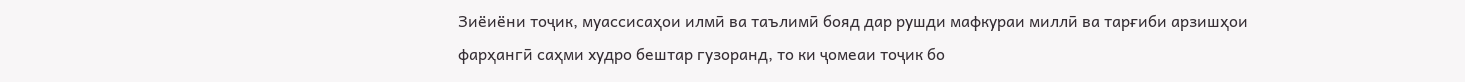Зиёиёни тоҷик, муассисаҳои илмӣ ва таълимӣ бояд дар рушди мафкураи миллӣ ва тарғиби арзишҳои фарҳангӣ саҳми худро бештар гузоранд, то ки ҷомеаи тоҷик бо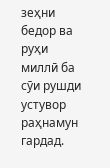зеҳни бедор ва руҳи миллӣ ба сӯи рушди устувор раҳнамун гардад.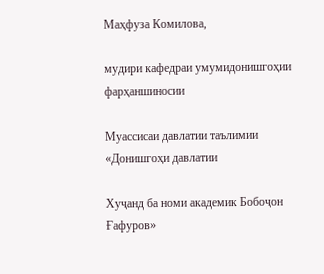Маҳфуза Комилова,

мудири кафедраи умумидонишгоҳии фарҳаншиносии

Муассисаи давлатии таълимии «Донишгоҳи давлатии

Хуҷанд ба номи академик Бобоҷон Ғафуров»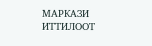МАРКАЗИ ИТТИЛООТ